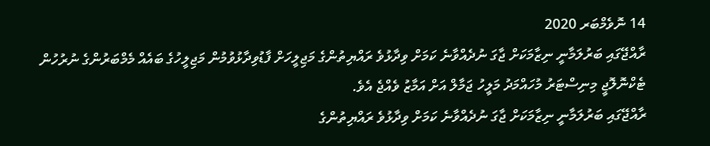14 ނޮވެމްބަރ 2020
ރާއްޖޭގައި ބަރުލަމާނީ ނިޒާމަކަށް ޖާގަ ނުދެއްވާނެ ކަމަށް ވިދާޅުވެ ރައްޔިތުންގެ މަޖިލީހަށް ފާޑުވިދާޅުވުމުން މަޖިލީހުގެ ބައެއް މެމްބަރުންގެ ނުރުހުން ޓެކްނޮލޮޖީ މިނިސްޓަރު މުހައްމަދު މަލީހު ޖަމާލް އަށް އަމާޒު ވެއްޖެ އެވެ.
ރާއްޖޭގައި ބަރުލަމާނީ ނިޒާމަކަށް ޖާގަ ނުދެއްވާނެ ކަމަށް ވިދާޅުވެ ރައްޔިތުންގެ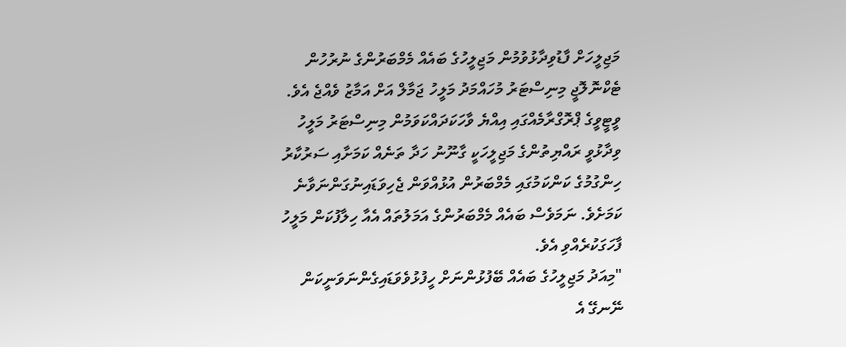މަޖިލީހަށް ފާޑުވިދާޅުވުމުން މަޖިލީހުގެ ބައެއް މެމްބަރުންގެ ނުރުހުން ޓެކްނޮލޮޖީ މިނިސްޓަރު މުހައްމަދު މަލީހު ޖަމާލް އަށް އަމާޒު ވެއްޖެ އެވެ.
ވީޓީވީގެ ޕްރޮގްރާމެއްގައި އިއްޔެ ވާހަކަދައްކަވަމުން މިނިސްޓަރު މަލީހު ވިދާޅުވީ ރައްޔިތުންގެ މަޖިލީހަކީ ގާނޫނު ހަދާ ތަނެއް ކަމަށާއި ސަރުކާރު ހިންގުމުގެ ކަންކަމުގައި މެމްބަރުން އުޅުއްވަން ޖެހިވަޑައިނުގަންނަވާނެ ކަމަށެވެ. ނަމަވެސް ބައެއް މެމްބަރުންގެ އަމަލުތައް އެއާ ހިލާފުކަން މަލީހު ފާހަގަކުރެއްވި އެވެ.
"މިއަދު މަޖިލީހުގެ ބައެއް ބޭފުޅުންނަށް ހީފުޅުވެވަޑައިގެންނަވަނީކަން ނޭނގޭ އެ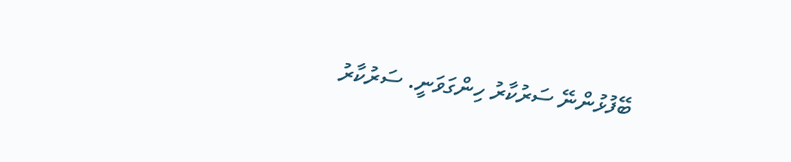ބޭފުޅުންނޭ ސަރުކާރު ހިންގަވަނީ. ސަރުކާރު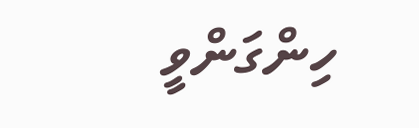ހިންގަންވީ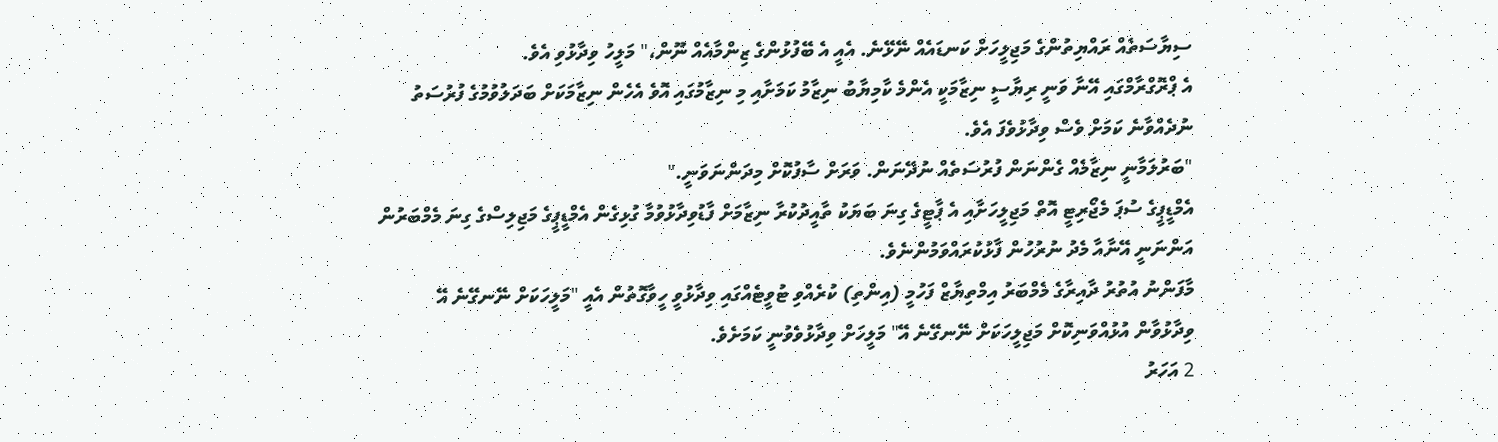ސިޔާސަތެއް ރައްޔިތުންގެ މަޖިލީހަށް ކަނޑައެއް ނޭޅޭނެ. އެއީ އެ ބޭފުޅުންގެ ޒިންމާއެއް ނޫން،" މަލީހު ވިދާޅުވި އެވެ.
އެ ޕްރޮގްރާމްގައި އޭނާ ވަނީ ރިޔާސީ ނިޒާމަކީ އެންމެ ކާމިޔާބު ނިޒާމު ކަމަށާއި މި ނިޒާމުގައި އޮވެ އެހެން ނިޒާމަކަށް ބަދަލުވުމުގެ ފުރުސަތު ނުދެއްވާނެ ކަމަށް ވެސް ވިދާޅުވެފަ އެވެ.
"ބަރުލަމާނީ ނިޒާމެއް ގެންނަން ފުރުސަތެއް ނުދޭނަން. ވަރަށް ސާފުކޮށް މިދަންނަވަނީ."
އެމްޑީޕީގެ ސުޕަ މެޖޯރިޓީ އޮތް މަޖިލީހަށާއި އެ ޕާޓީގެ ގިނަ ބަޔަކު ތާއީދުކުރާ ނިޒާމަށް ފާޑުވިދާޅުވުމާ ގުޅިގެން އެމްޑީޕީގެ މަޖިލިސްގެ ގިނަ މެމްބަރުން އަންނަނީ އޭނާއާ މެދު ނުރުހުން ފާޅުކުރައްވަމުންނެވެ.
މާފަންނު އުތުރު ދާއިރާގެ މެމްބަރު އިމްތިޔާޒް ފަހުމީ (އިންތި) ކުރެއްވި ޓުވީޓެއްގައި ވިދާޅުވީ ހީވާގޮތުން އެއީ "މަލީހަކަށް ނޭނގޭނެ އޭ ވިދާޅުވާން އުޅުއްވަނިކޮށް މަޖިލީހަކަށް ނޭނގޭނެ އޭ" މަލީހަށް ވިދާޅުވެވުނީ ކަމަށެވެ.
2 އަހަރު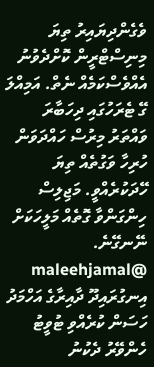ވެގެންދިޔައިރު ތިޔަ މިނިސްޓްރީން ކޮށްދެވުނު އެއްވެސްކަމެއް ނެތް. އަމިއްލަ ގޭ ޓެރަހުގައި ދިހަބާރަ ވައްތަރު މިރުސް ހައްދަވަން ހުރިހާ ވަގުތެއް ތިޔަ ހޭދަކުރެއްވީ. މަޖިލިސް ހިންގަންވާ ގޮތެއް މަލީހަކަށް ނޭނގޭނެ. @maleehjamal
އިނގުރައިދޫ ދާއިރާގެ އަހްމަދު ހަސަން ކުރެއްވި ޓުވީޓު
ހެންވޭރު ދެކުނު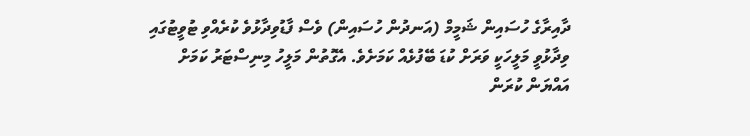ދާއިރާގެ ހުސައިން ޝަމީމް (އަނދުން ހުސައިން) ވެސް ފާޑުވިދާޅުވެ ކުރެއްވި ޓުވީޓުގައި ވިދާޅުވީ މަލީހަކީ ވަރަށް ކުޑަ ބޭފުޅެއް ކަމަށެވެ. އެގޮތުން މަލީހު މިނިސްޓަރު ކަމަށް އައްޔަން ކުރަން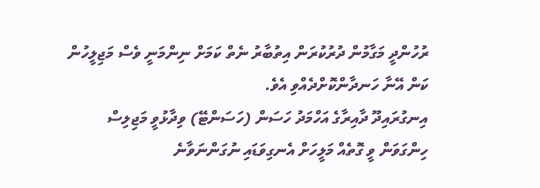ރުހުންދީ މަގާމުން ދުރުކުރަން އިތުބާރު ނެތް ކަމަށް ނިންމަނީ ވެސް މަޖިލީހުން ކަން އޭނާ ހަނދާންކޮށްދެއްވި އެވެ.
އިނގުރައިދޫ ދާއިރާގެ އަހްމަދު ހަސަން (ހަސަންޓޭ) ވިދާޅުވީ މަޖިލިސް ހިންގަވަން ވީ ގޮތެއް މަލީހަށް އެނގިވަޑައި ނުގަންނަވާނެ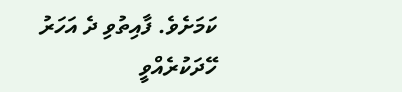ކަމަށެވެ. ފާއިތުވި ދެ އަހަރު ހޭދަކުރެއްވީ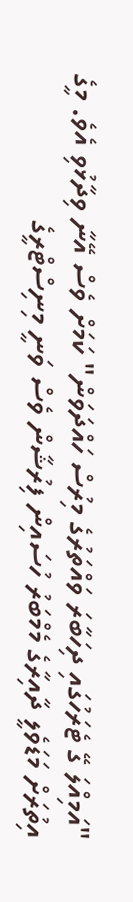"އަމިއްލަ ގޭ ޓެރަހުގައި ދިހަބާރަ ވައްތަރުގެ މިރުސް ހައްދަވަން" ކަމަށް ވެސް އޭނާ ވިދާޅުވި އެވެ. މީގެ އިތުރަށް މަޑަވެލީ ދާއިރާގެ މެމްބަރު ހުސައިން ފިރުޝާން ވެސް ވަނީ މިނިސްޓްރީގެ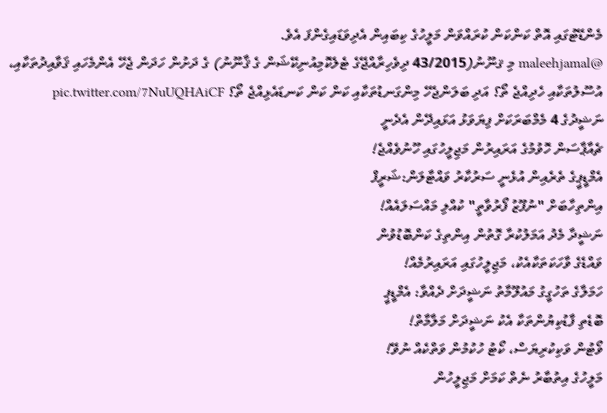މެންޑޭޓުގައި އޮތް ކަންކަން ކުރައްވަން މަލީހުގެ ކިބައިން އެދިވަޑައިގެންފަ އެވެ.
@maleehjamal މި ޤނޫނު(43/2015 ދިވެހިރާއްޖޭގެ ޓެލެކޮމިއުނިކޭޝަން ގެ ޤާނޫނު) ގެ ދަށުން ހަދަން ޖެހޭ އެންމެހައި ޤަވާއިދުތަކާއި، އުސޫލުތަކާއި ހެދިއްޖެ ތޯ؟ އަދި ބަލަންޖެހޭ މިންގަނޑުތަކާއި ކަން ކަން ކަނޑައެޅިއްޖެ ތޯ؟ pic.twitter.com/7NuUQHAiCF
ނަޝީދުގެ 4 މެމްބަރަކަށް ފިޔަވަޅު އަޅައިދޭން އެދެނީ
ޗެއާޕާސަން ހޮވުމުގެ އަރައިރުން މަޖިލީހުގައި ހޫނުވެއްޖެ!
އެމްޑީޕީގެ ތެރެއިން އުޅެނީ ސަރުކާރު ވައްޓާލަން:ޝަރީފް
އިންތިހާބަށް "ނުފޫޒު ފޯރުވާތީ" ކުއްލި މައްސަލައެއް!
ނަޝީދާ މެދު އަމަލުކުރާ ގޮތުން އިންތިގެ ކަންބޮޑުވުން
ވައްޑެގެ ވާހަކަތަކާއެކު، މަޖިލީހުގައި އަރައިރުމެއް!
ހަމަލާގެ ތަހުގީގު މައުލޫމާތު ނަޝީދަށް ދެއްވާ: އެމްޑީޕީ
ބޮޑެތި ފާޑުކިޔުންތަކާ އެކު ނަޝީދަށް މަލާމާތް!
ވޯޓުން ވަކިކުރިޔަސް، ކޯޓު ހުކުމުން ވަތްކެއް ނުވޭ!
މަލީހުގެ އިތުބާރު ނެތް ކަމަށް މަޖިލީހުން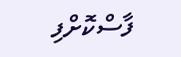ފާސްކޮށްފި